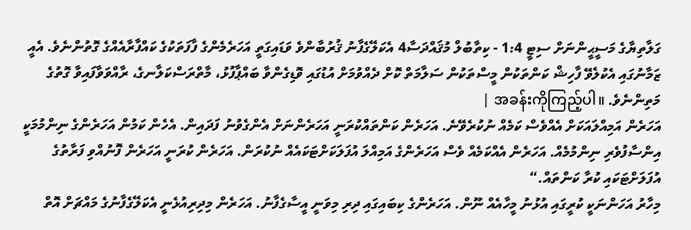ގަލާތިޔާގެ މަސީޙީންނަށް ސިޓީ 1:4 - ކިތާބުލް މުޤައްދަސާ4 އެކަލޭގެފާނު ޤުރުބާންވެ ވަޑައިގަތީ އަހަރެމެންގެ ފާފަތަކުގެ ކައްފާރާއެއްގެ ގޮތުންނެވެ. އެއީ ޒަމާނުގައި އެކުލެވޭ ފާހިޝް ކަންތަކުން މީސްތަކުން ސަލާމަތް ކޮށް ދެއްވުމަށް އުޑުގައި ވޮޑިގެންވާ ބައްޕާފުޅު، މާތްރަސްކަލާނގެ، ރާއްވަވާފައިވާ ގޮތުގެ މަތިންނެވެ. အခန်းကိုကြည့်ပါ။ |
އަހަރެން އަމިއްލައަކަށް އެއްވެސް ކަމެއް ނުކުރެވޭނެ. އަހަރެން ކަންތައްކުރަނީ އަހަރެންނަށް އެންގެވުނު ފަދައިން. އެހެން ކަމުން އަހަރެންގެ ނިންމުމަކީ އިންސާފުވެރި ނިންމުމެއް. އަހަރެން އެއްކަމެއް ވެސް އަހަރެންގެ އަމިއްލަ އުފަލަކަށްޓަކައެއް ނުކުރަން. އަހަރެން ކުރަނީ އަހަރެން ފޮނުއްވި ފަރާތުގެ އުފަލަށްޓަކައި ކުރާ ކަންތައް.“
މިހާރު އަހަންނަކީ ކުރީގައި އުޅުނު މީހާއެއް ނޫން. އަހަރެންގެ ކިބައިގައި ދިރި މިވަނީ އީސާގެފާނު. އަހަރެން މިދިރިއުޅެނީ އެކަލޭގެފާނުގެ މައްޗަށް އޮތް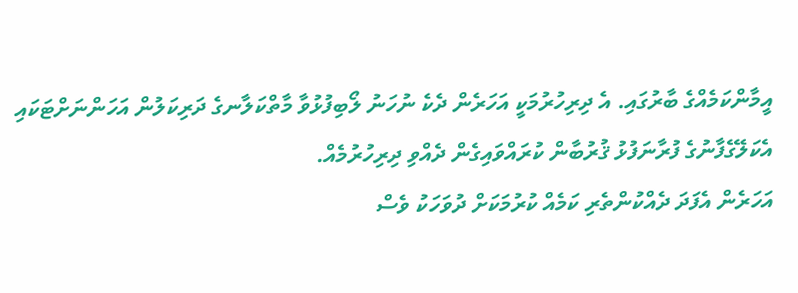އީމާންކަމެއްގެ ބާރުގައި. އެ ދިރިހުރުމަކީ އަހަރެން ދެކެ ނުހަނު ލޯބިފުޅުވާ މާތްކަލާނގެ ދަރިކަލުން އަހަންނަށްޓަކައި އެކަލޭގެފާނުގެ ފުރާނަފުޅު ޤުރުބާން ކުރައްވައިގެން ދެއްވި ދިރިހުރުމެއް.
އަހަރެން އެފަދަ ދެއްކުންތެރި ކަމެއް ކުރުމަކަށް ދުވަހަކު ވެސް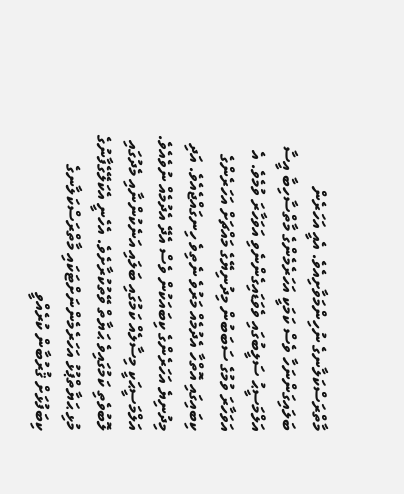މާތްރަސްކަލާނގެ ނުހިންމަވާށިއެވެ. އެއީ އަހަރެން ބަލައިގަންނަހާ ވެސް ކަމަކީ އަހަރެމެންގެ މާތްސާހިބާ އީސާ އަލްމަސީޙު ސަލީބުގައި ވެވަޑައިގެންނެވި އަވަހާރަ ވުމެވެ. އެ އަވަހާރަ ވުމުގެ ސަބަބުން މިދުނިޔޭގެ މައްޗަށް އަހަރެންގެ ކިބައިގައި އޮތްހާ އެދުމެއް މަރުވެ ނެތިވެ ހިނގައްޖެއެވެ. އަދި މިދުނިޔެ އަހަރެންގެ ކިބައަކުން ވެސް އެދޭ އެދުމެއް ނުވެއެވެ.
އަލްމަސީޙަކީ މިސާލެއް ކަމުގައި ބަލައި އަނެކުންނާއި މެދުގައި ލޮބުވެތި ކަމުގައިވެ ޙަޔާތް ވޭތުކުރާށެވެ. އެހެނީ އެކަލޭގެފާނުގެ މުޅި ޙަޔާތްޕުޅު އަހަރެމެންނަށްޓަކައި މާތްރަސްކަލާނގެ ކިބަފުޅަށް ޤުރުބާން ކުރެއްވީ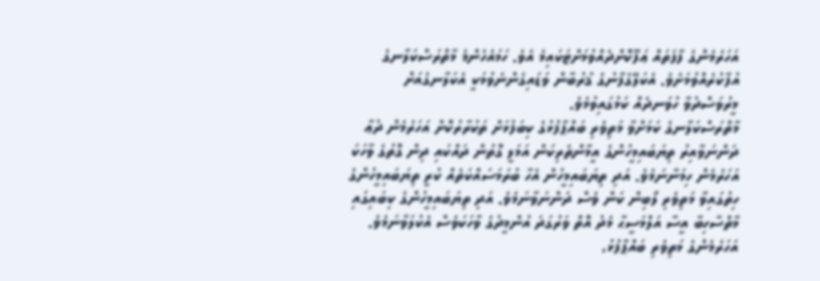އަހަރެމެންގެ ފާފަތައް ޢަފޫކޮށްދެއްވުމަށްޓަކައިމެ އެވެ. ހަމައެހެންމެ މާތްރަސްކަލާނގެ އުފާކުރެއްވުމަށެވެ. އެކަލޭގެފާނުގެ ޤުރުބާން ވަޑައިގެންނެވުމަކީ އެކަލާނގެއަށް މީރުވަސްދުވާ ހުވަނދެއް ކަމުގައިވުމެވެ.
މާތްރަސްކަލާނގެ ކަމަށްވާ މަތިވެރި ބައްޕާފުޅުގެ ކިބަފުޅަށް ތަކުރާރުކޮށް އަހަރެމެން ދުޢާ ދަންނަވާއިރު ތިޔަބައިމީހުންގެ އީމާންތެރިކަން އަމަލީ ގޮތުން ދައްކައި ދިން ގޮތުގެ ވާހަކަ އަހަރެމެން ހިމަނާނަމެވެ. އަދި ތިޔަބައިމީހުން އެހާ ބުރަމަސައްކަތެއް ކުރީ ތިޔަބައިމީހުންގެ ހިތުގައިވާ މަތިވެރި ލޯބިން ކަން ވެސް ދަންނަވާނަމެވެ. އަދި ތިޔަބައިމީހުންގެ ކިބައިގައި މާތްސާހިބާ އީސާ އަލްމަސީޙާ މެދު އޮތް ވަރުގަދަ އުންމީދުގެ ވާހަކަވެސް އެކުލަވާނަމެވެ.
އަހަރެމެންގެ މަތިވެރި ބައްޕާފުޅު،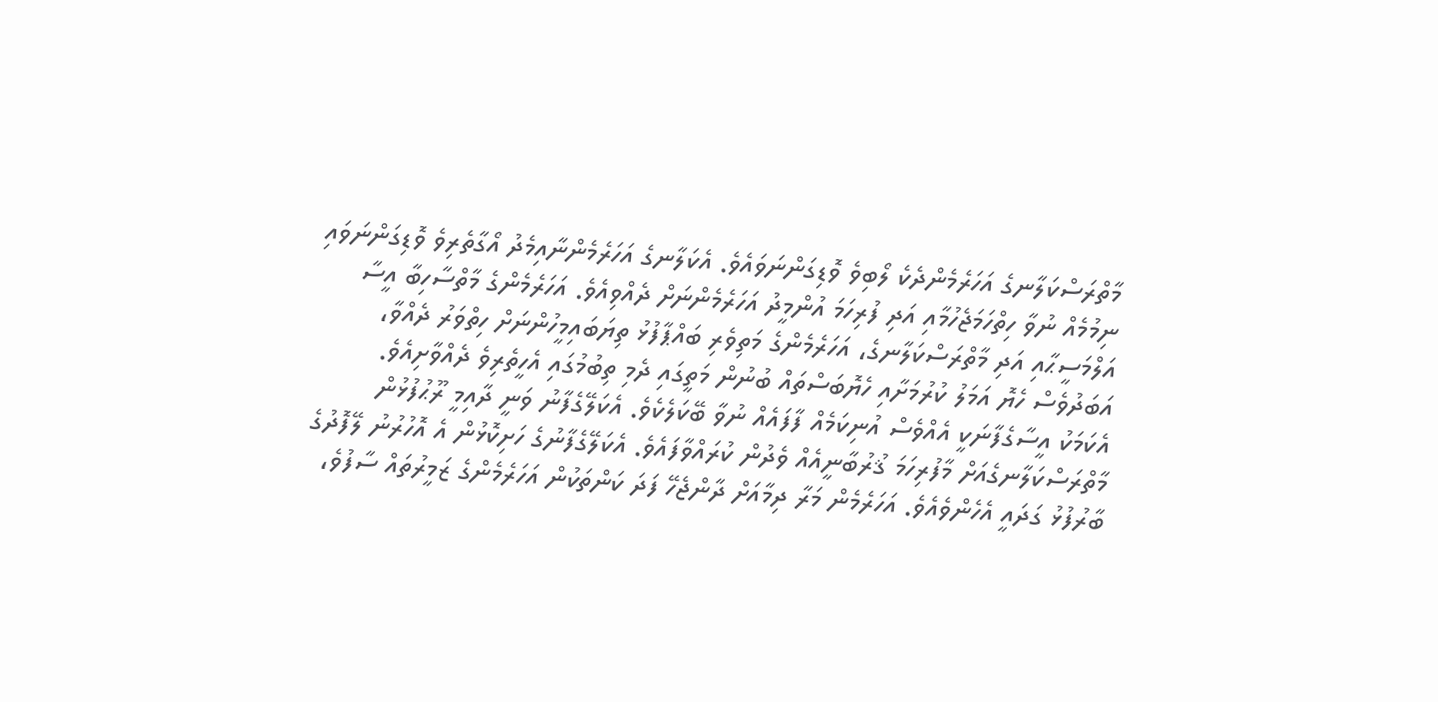މާތްރަސްކަލާނގެ އަހަރެމެންދެކެ ލޯބިވެ ވޮޑިގަންނަވައެވެ. އެކަލާނގެ އަހަރެމެންނާއިމެދު އޯގާތެރިވެ ވޮޑިގަންނަވައި ނިމުމެއް ނުވާ ހިތްހަމަޖެހުމާއި އަދި ފުރިހަމަ އުންމީދު އަހަރެމެންނަށް ދެއްވިއެވެ. އަހަރެމެންގެ މާތްސާހިބާ އީސާ އަލްމަސީޙާއި އަދި މާތްރަސްކަލާނގެ، އަހަރެމެންގެ މަތިވެރި ބައްޕާފުޅު ތިޔަބައިމީހުންނަށް ހިތްވަރު ދެއްވާ، އަބަދުވެސް ހެޔޮ އަމަލު ކުރުމަށާއި ހެޔޮބަސްތައް ބުނުން މަތީގައި ދެމި ތިބުމުގައި އެހީތެރިވެ ދެއްވާށިއެވެ.
އެކަމަކު އީސާގެފާނަކީ އެއްވެސް އުނިކަމެއް ފާފައެއް ނުވާ ބޭކަލެކެވެ. އެކަލޭގެފާނު ވަނީ ދާއިމީ ރޫޙުފުޅުން މާތްރަސްކަލާނގެއަށް މާފުރިހަމަ ޤުރުބާނީއެއް ވެދުން ކުރައްވާފައެވެ. އެކަލޭގެފާނުގެ ހަށިކޮޅުން އެ އޮހުރުނު ލޭފޮދުގެ ބާރުފުޅު ގަދައީ އެހެންވެއެވެ. އަހަރެމެން މަރާ ދިމާއަށް ދާންޖެހޭ ފަދަ ކަންތަކުން އަހަރެމެންގެ ޒަމީރުތައް ސާފުވެ،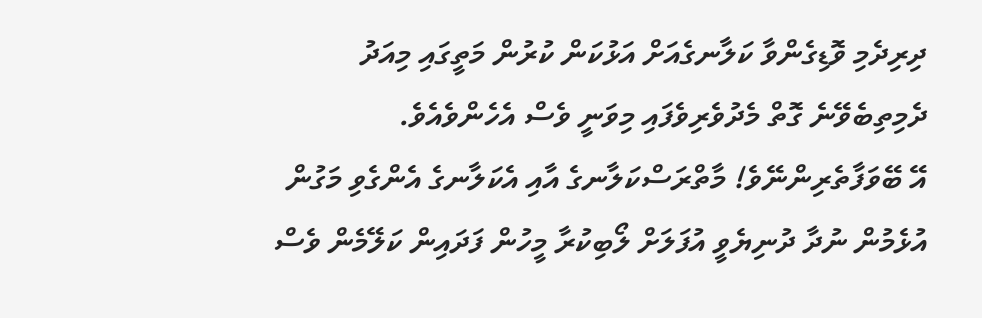ދިރިދެމި ވޮޑިގެންވާ ކަލާނގެއަށް އަޅުކަން ކުރުން މަތީގައި މިއަދު ދެމިތިބެވޭނެ ގޮތް މެދުވެރިވެފައި މިވަނީ ވެސް އެހެންވެއެވެ.
އޭ ބޭވަފާތެރިންނޭވެ! މާތްރަސްކަލާނގެ އާއި އެކަލާނގެ އެންގެވި މަގުން އުޅެމުން ނުދާ ދުނިޔެވީ އުފަލަށް ލޯބިކުރާ މީހުން ފަދައިން ކަލޭމެން ވެސް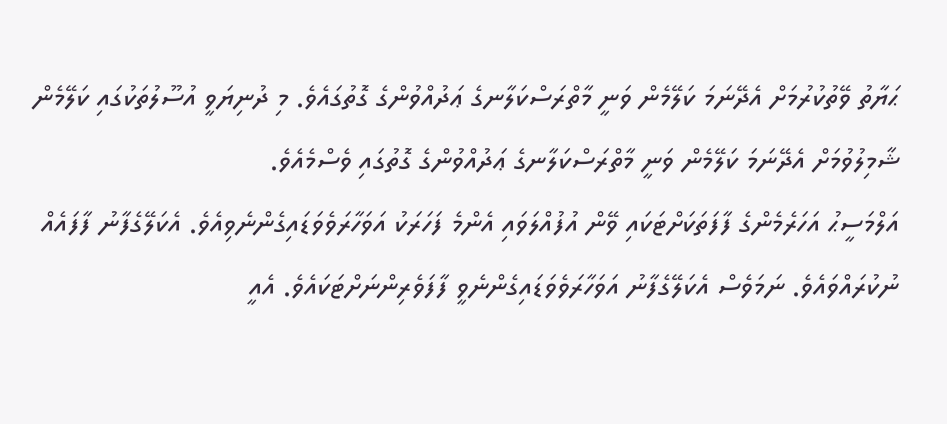ޙަޔާތު ވޭތުކުރުމަށް އެދޭނަމަ ކަލޭމެން ވަނީ މާތްރަސްކަލާނގެ ޢަދުއްވުންގެ ގޮތުގައެވެ. މި ދުނިޔަވީ އުސޫލުތަކުގައި ކަލޭމެން ޝާމިލުވުމަށް އެދޭނަމަ ކަލޭމެން ވަނީ މާތްރަސްކަލާނގެ ޢަދުއްވުންގެ ގޮތުގައި ވެސްމެއެވެ.
އަލްމަސީޙު އަހަރެމެންގެ ފާފަތަކަށްޓަކައި ވޭން އުފުއްލަވައި އެންމެ ފަހަރަކު އަވަހާރަވެވަޑައިގެންނެވިއެވެ. އެކަލޭގެފާނު ފާފައެއް ނުކުރައްވައެވެ. ނަމަވެސް އެކަލޭގެފާނު އަވަހާރަވެވަޑައިގެންނެވީ ފާފަވެރިންނަށްޓަކައެވެ. އެއީ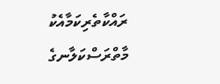ރައްކާތެރިކަމާއެކު މާތްރަސްކަލާނގެ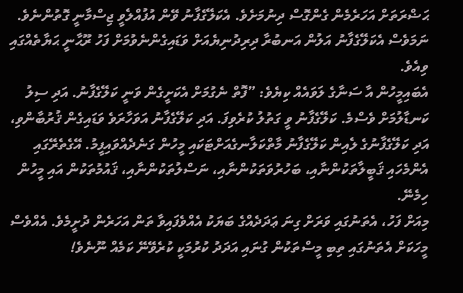ޙަޟްރަތަށް އަހަރެމެން ގެންގޮސް ދިނުމަށެވެ. އެކަލޭގެފާނު ވޭން އުފުއްލެވީ ޖިސްމާނީ ގޮތުންނެވެ. ނަމަވެސް އެކަލޭގެފާނު އަލުން އަނބުރާ ދިރިދުނިޔެއަށް ވަޑައިގެންނެވުމަށް ފަހު ރޫޙާނީ ޙަޔާތެއްގައި ވިއެވެ.
އެބައިމީހުން އާ ސަނާގެ ލަވައެއް ކިޔެވެ: ”ފޮތް ނެގުމަށް އެކަށީގެން ވަނީ ކަލޭގެފާނު. އަދި ސިލު ކަނޑާލުމަށް ވެސްމެ. ކަލޭގެފާނު ވީ ގަތުލު ކުރެވިފަ. އަދި ކަލޭގެފާނު އަވަހާރަވެ ވަޑައިގެން ޤުރުބާންވި، އަދި ކަލޭގެފާނުގެ ލެއިން ކަލޭގެފާނު މާތްކަލާނގެއަށްޓަކައި މީހުން ގަނެދެއްވައިފީމު. އޭގެތެރޭގައި އެންމެހައި ޤަބީލާތަކުންނާއި، ބަހުރުވަތަކުންނާއި، ނަސްލުތަކުންނާއި، ޤައުމުތަކުން އައި މީހުން ހިމެނޭ.
މިއަށް ފަހު، އެތަނުގައި ވަރަށް ގިނަ ޢަދަދެއްގެ ބަޔަކު އެއްވެފައިވާ ތަން އަހަރެން ދުށީމެވެ. އެއްވެސް މީހަކަށް އެތަނުގައި ތިބި މީސްތަކުން ގުނައި އަދަދު ކުރުމަކީ ކުރެވޭނޭ ކަމެއް ނޫނެވެ!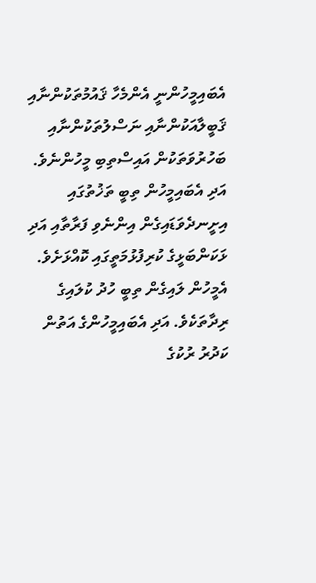އެބައިމީހުންނީ އެންމެހާ ޤައުމުތަކުންނާއި ޤަބީލާއަކުންނާއި ނަސްލުތަކުންނާއި ބަހުރުވަތަކުން އައިސްތިބި މީހުންނެވެ. އަދި އެބައިމީހުން ތިބީ ތަޚުތުގައި އިށީނދެވަޑައިގެން އިންނެވި ފަރާތާއި އަދި ޅަކަންބަޅީގެ ކުރިފުޅުމަތީގައި ކޮއްޅަށެވެ. އެމީހުން ލައިގެން ތިބީ ހުދު ކުލައިގެ ރިދާތަކެވެ. އަދި އެބައިމީހުންގެ އަތުން ކަދުރު ރުކުގެ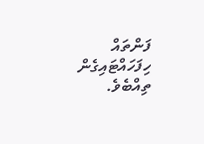ފަންތައް ހިފަހައްޓައިގެން ތިއްބެވެ.